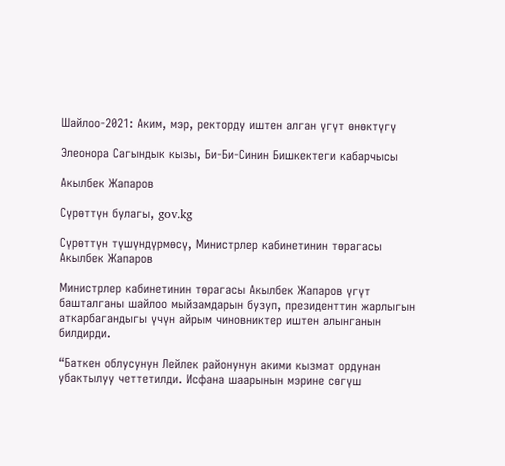Шайлоо-2021: Аким, мэр, ректорду иштен алган үгүт өнөктүгү

Элеонора Сагындык кызы, Би-Би-Синин Бишкектеги кабарчысы

Акылбек Жапаров

Сүрөттүн булагы, gov.kg

Сүрөттүн түшүндүрмөсү, Министрлер кабинетинин төрагасы Акылбек Жапаров

Министрлер кабинетинин төрагасы Акылбек Жапаров үгүт башталганы шайлоо мыйзамдарын бузуп, президенттин жарлыгын аткарбагандыгы үчүн айрым чиновниктер иштен алынганын билдирди.

“Баткен облусунун Лейлек районунун акими кызмат ордунан убактылуу четтетилди. Исфана шаарынын мэрине сөгүш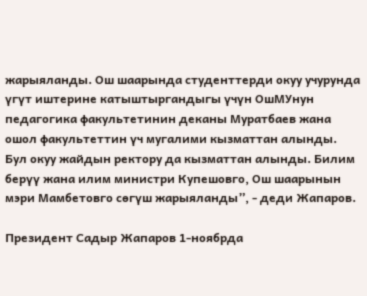жарыяланды. Ош шаарында студенттерди окуу учурунда үгүт иштерине катыштыргандыгы үчүн ОшМУнун педагогика факультетинин деканы Муратбаев жана ошол факультеттин үч мугалими кызматтан алынды. Бул окуу жайдын ректору да кызматтан алынды. Билим берүү жана илим министри Купешовго, Ош шаарынын мэри Мамбетовго сөгүш жарыяланды”, - деди Жапаров.

Президент Садыр Жапаров 1-ноябрда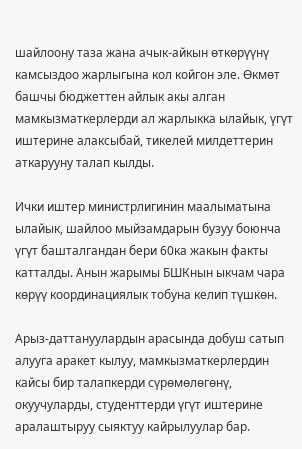шайлоону таза жана ачык-айкын өткөрүүнү камсыздоо жарлыгына кол койгон эле. Өкмөт башчы бюджеттен айлык акы алган мамкызматкерлерди ал жарлыкка ылайык, үгүт иштерине алаксыбай, тикелей милдеттерин аткарууну талап кылды.

Ички иштер министрлигинин маалыматына ылайык, шайлоо мыйзамдарын бузуу боюнча үгүт башталгандан бери 60ка жакын факты катталды. Анын жарымы БШКнын ыкчам чара көрүү координациялык тобуна келип түшкөн.

Арыз-даттануулардын арасында добуш сатып алууга аракет кылуу, мамкызматкерлердин кайсы бир талапкерди сүрөмөлөгөнү, окуучуларды, студенттерди үгүт иштерине аралаштыруу сыяктуу кайрылуулар бар.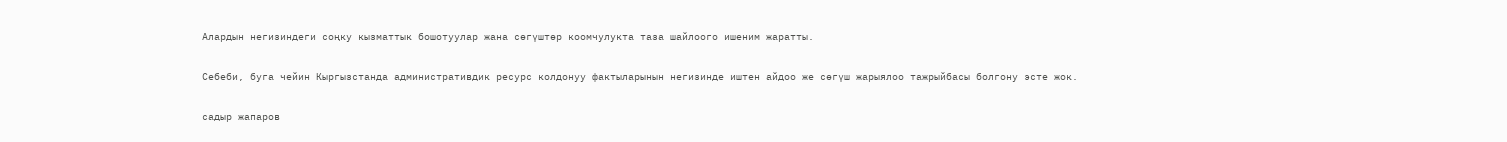Алардын негизиндеги соңку кызматтык бошотуулар жана сөгүштөр коомчулукта таза шайлоого ишеним жаратты.

Себеби, буга чейин Кыргызстанда административдик ресурс колдонуу фактыларынын негизинде иштен айдоо же сөгүш жарыялоо тажрыйбасы болгону эсте жок.

садыр жапаров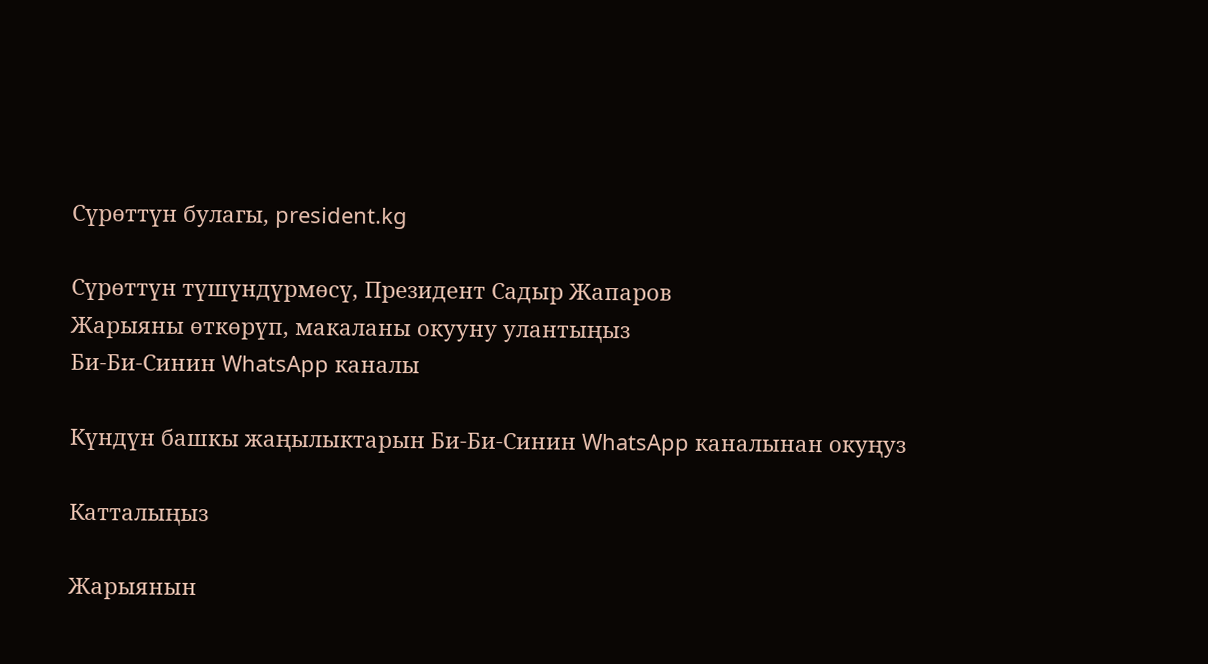Сүрөттүн булагы, president.kg

Сүрөттүн түшүндүрмөсү, Президент Садыр Жапаров
Жарыяны өткөрүп, макаланы окууну улантыңыз
Би-Би-Синин WhatsApp каналы

Күндүн башкы жаңылыктарын Би-Би-Синин WhatsApp каналынан окуңуз

Катталыңыз

Жарыянын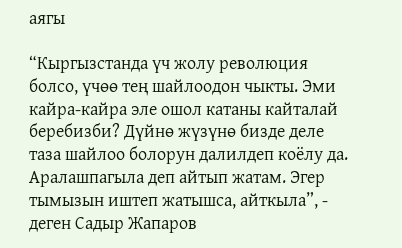аягы

“Кыргызстанда үч жолу революция болсо, үчөө тең шайлоодон чыкты. Эми кайра-кайра эле ошол катаны кайталай беребизби? Дүйнө жүзүнө бизде деле таза шайлоо болорун далилдеп коёлу да. Аралашпагыла деп айтып жатам. Эгер тымызын иштеп жатышса, айткыла”, - деген Садыр Жапаров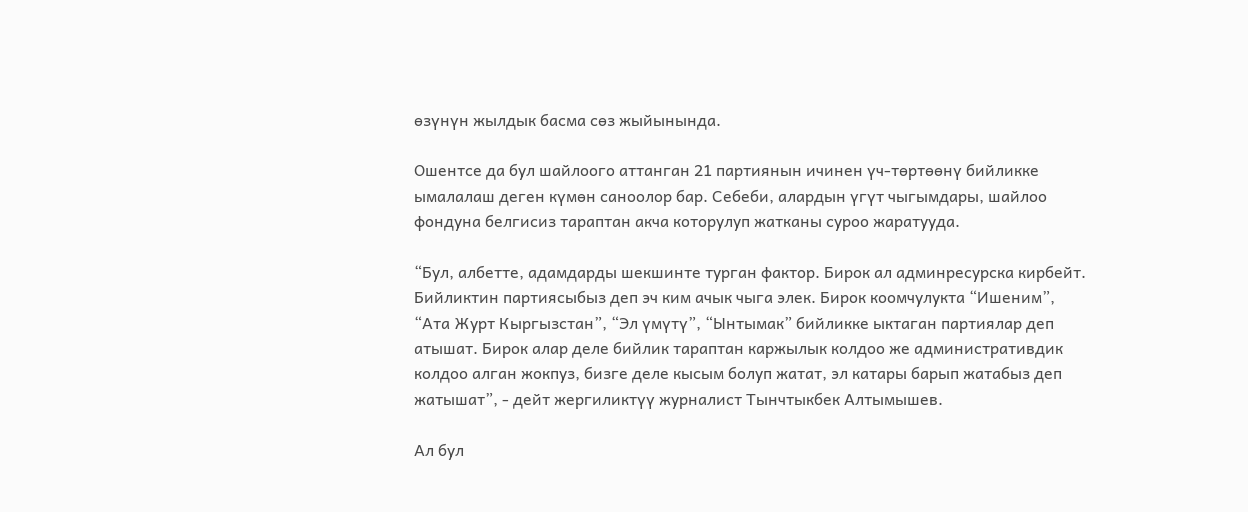өзүнүн жылдык басма сөз жыйынында.

Ошентсе да бул шайлоого аттанган 21 партиянын ичинен үч-төртөөнү бийликке ымалалаш деген күмөн саноолор бар. Себеби, алардын үгүт чыгымдары, шайлоо фондуна белгисиз тараптан акча которулуп жатканы суроо жаратууда.

“Бул, албетте, адамдарды шекшинте турган фактор. Бирок ал админресурска кирбейт. Бийликтин партиясыбыз деп эч ким ачык чыга элек. Бирок коомчулукта “Ишеним”, “Ата Журт Кыргызстан”, “Эл үмүтү”, “Ынтымак” бийликке ыктаган партиялар деп атышат. Бирок алар деле бийлик тараптан каржылык колдоо же административдик колдоо алган жокпуз, бизге деле кысым болуп жатат, эл катары барып жатабыз деп жатышат”, - дейт жергиликтүү журналист Тынчтыкбек Алтымышев.

Ал бул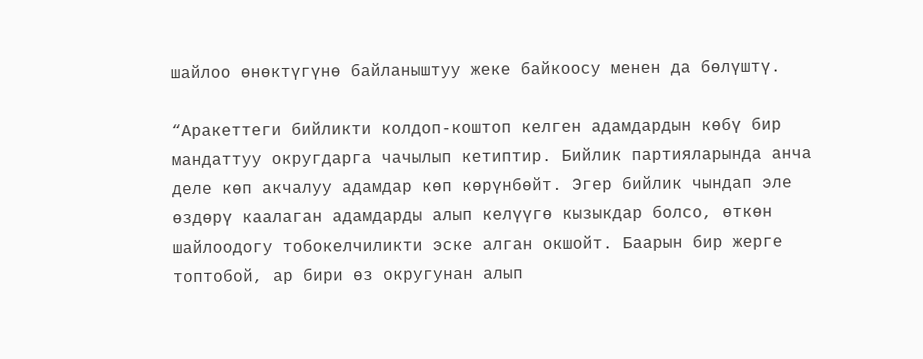шайлоо өнөктүгүнө байланыштуу жеке байкоосу менен да бөлүштү.

“Аракеттеги бийликти колдоп-коштоп келген адамдардын көбү бир мандаттуу округдарга чачылып кетиптир. Бийлик партияларында анча деле көп акчалуу адамдар көп көрүнбөйт. Эгер бийлик чындап эле өздөрү каалаган адамдарды алып келүүгө кызыкдар болсо, өткөн шайлоодогу тобокелчиликти эске алган окшойт. Баарын бир жерге топтобой, ар бири өз округунан алып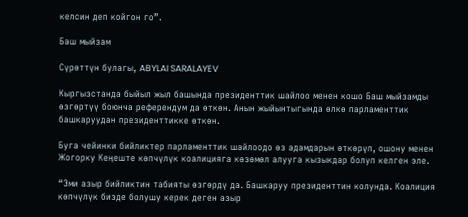келсин деп койгон го”.

Баш мыйзам

Сүрөттүн булагы, ABYLAI SARALAYEV

Кыргызстанда быйыл жыл башында президенттик шайлоо менен кошо Баш мыйзамды өзгөртүү боюнча референдум да өткөн. Анын жыйынтыгында өлкө парламенттик башкаруудан президенттикке өткөн.

Буга чейинки бийликтер парламенттик шайлоодо өз адамдарын өткөрүп, ошону менен Жогорку Кеңеште көпчүлүк коалицияга көзөмөл алууга кызыкдар болуп келген эле.

“Эми азыр бийликтин табияты өзгөрдү да. Башкаруу президенттин колунда. Коалиция көпчүлүк бизде болушу керек деген азыр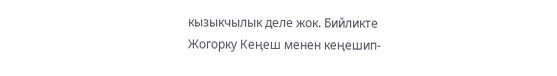кызыкчылык деле жок. Бийликте Жогорку Кеңеш менен кеңешип-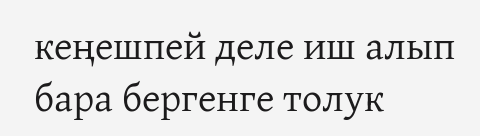кеңешпей деле иш алып бара бергенге толук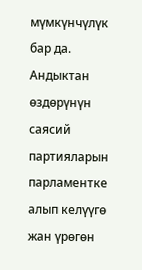мүмкүнчүлүк бар да. Андыктан өздөрүнүн саясий партияларын парламентке алып келүүгө жан үрөгөн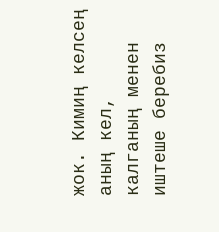жок. Кимиң келсең аның кел, калганың менен иштеше беребиз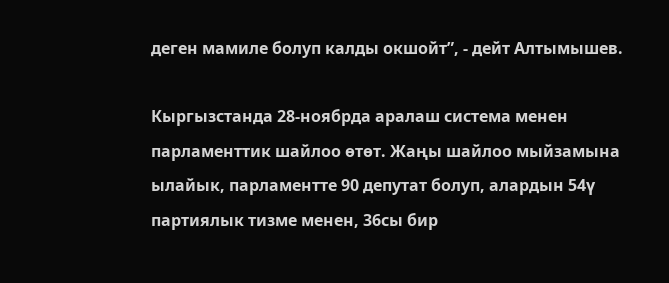деген мамиле болуп калды окшойт”, - дейт Алтымышев.

Кыргызстанда 28-ноябрда аралаш система менен парламенттик шайлоо өтөт. Жаңы шайлоо мыйзамына ылайык, парламентте 90 депутат болуп, алардын 54ү партиялык тизме менен, 36сы бир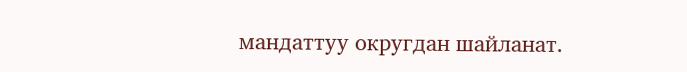мандаттуу округдан шайланат.